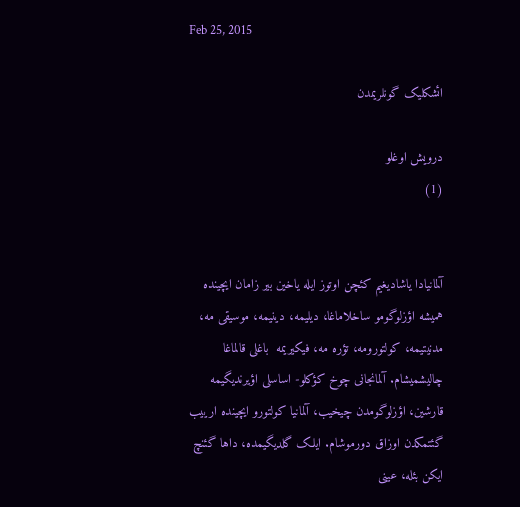Feb 25, 2015

ائشکلیک گونلریمدن

درویش اوغلو
(1)


آلمانیادا یاشادیغیم کئچن اوتوز ایله یاخین بیر زامان ایچینده همیشه اؤزلوگومو ساخلاماغا، دیلیمه، دینیمه، موسیقی مه، مدنیتیمه، کولتورومه، تؤره مه، فیکیریمه  باغلی قالماغا چالیشمیشام. آلمانجانی چوخ کؤکلو- اساسلی اؤیرندیگیمه قارشین، اؤزلوگومدن چیخیب، آلمانیا کولتورو ایچینده ارییب گئتمکدن اوزاق دورموشام. ایلک گلدیگیمده، داها گئنچ ایکن بئله، عینی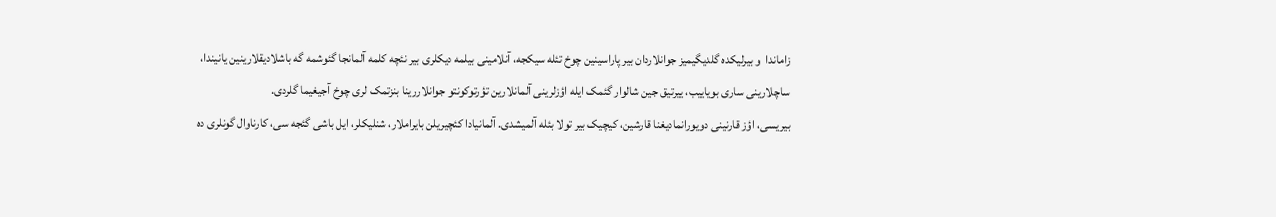زاماندا  و بیرلیکده گلدیگیمیز جوانلاردان بیر پاراسینین چوخ تئله سیکجه، آنلامینی بیلمه دیکلری بیر نئچه کلمه آلمانجا گئوشمه گه باشلادیقلارینین یانیندا، ساچلارینی ساری بویاییب، ییرتیق جین شالوار گئمک ایله اؤزلرینی آلمانلارین تؤرتوکونتو جوانلاررینا بنزتمک لری چوخ آجیغیما گلردی.
بیریسی، اؤز قارنینی دویورانمادیغنا قارشین، کیچیک بیر تولا بئله آلمیشدی. آلمانیادا کئچیریلن بایراملار، شنلیکلر، ایل باشی گئجه سی، کارناوال گونلری ده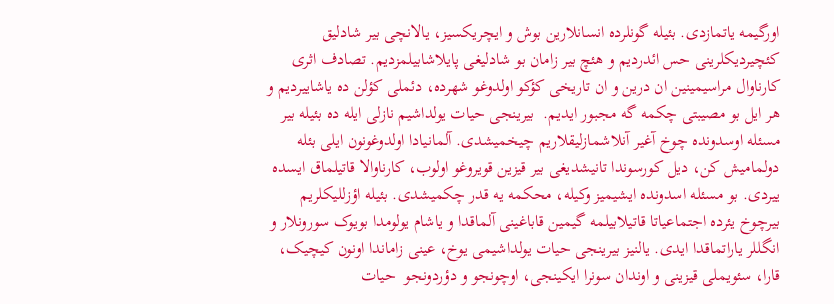اورگیمه یاتمازدی. بئیله گونلرده انسانلارین بوش و ایچریکسیز، یالانچی بیر شادلیق کئچیردیکلرینی حس ائدردیم و هئچ بیر زامان بو شادلیغی پایلاشابیلمزدیم. تصادف اثری  کارناوال مراسیمینین ان درین و ان تاریخی کؤکو اولدوغو شهرده، دئملی کؤلن ده یاشاییردیم و هر ایل بو مصیبتی چکمه گه مجبور ایدیم.  بیرینجی حیات یولداشیم نازلی ایله ده بئیله بیر مسئله اوسدونده چوخ آغیر آنلاشمازلیقلاریم چیخمیشدی. آلمانیادا اولدوغونون ایلی بئله دولمامیش کن، دیل کورسوندا تانیشدیغی بیر قیزین قویروغو اولوب، کارناوالا قاتیلماق ایسده ییردی. بو مسئله اسدونده ایشیمیز وکیله، محکمه یه قدر چکمیشدی. بئیله اؤزللیکلریم بیرچوخ یئرده اجتماعیاتا قاتیلابیلمه گیمین قاباغینی آلماقدا و یاشام یولومدا بویوک سورونلار و انگللر یاراتماقدا ایدی. یالنیز بیرینجی حیات یولداشیمی یوخ، عینی زاماندا اونون کیچیک، قارا، سئویملی قیزینی و اوندان سونرا ایکینجی، اوچونجو و دؤردونجو  حیات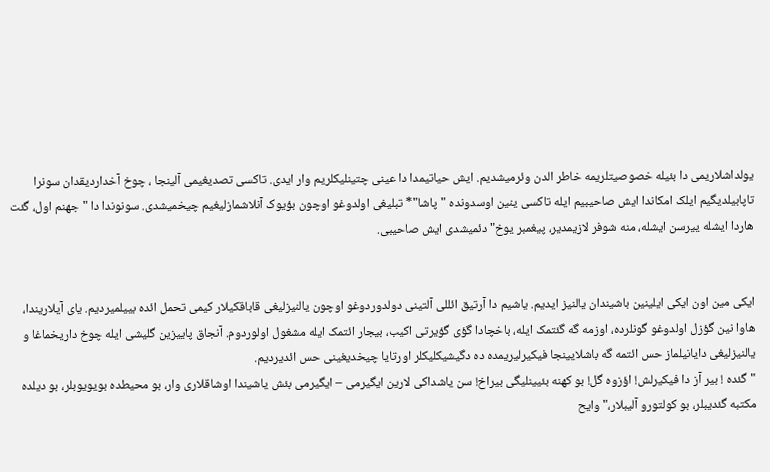یولداشلاریمی دا بئیله خصوصیتلریمه خاطر الدن وئرمیشدیم. ایش حیاتیمدا دا عینی چتینلیکلریم وار ایدی. تاکسی تصدیغیمی آلینجا ، چوخ آخداردیقدان سونرا تاپابیلدیگیم ایلک امکاندا ایش صاحیبیم ایله تاکسی ینین اوسدونده "پاشا"* تبلیغی اولدوغو اوچون بؤیوک آنلاشمازلیغیم چیخمیشدی. سونوندا دا "جهنم اول، گئت هاردا ایشله ییرسن ایشله، منه شوفر لازیمدیر، پیغمبر یوخ" دئمیشدی ایش صاحیبی.


ایکی مین اون ایکی ایلینین باشیندان یالنیز ایدیم. یاشیم دا آرتیق ائللی آلتینی دولدوردوغو اوچون یالنیزلیغی قاباقکیلار کیمی تحمل ائده بییلمیردیم. یای آیلاریندا، هاوا نین گؤزل اولدوغو گونلرده، اوزمه گه گئتمک ایله، باخچادا گؤی گؤیرتی اکیب، بیجار ائتمک ایله مشغول اولوردوم. آنجاق پاییزین گلیشی ایله چوخ داریخماغا و یالنیزلیغی دایانیلماز حس ائتمه گه باشلایینجا فیکیرلیریمده ده دگیشیکلیکلر اورتایا چیخدیغینی حس ائدیردیم.
"گئده ! بیر آز دا فیکیرلش! اؤزوه گل! بو کهنه بئیینلیگی بیراخ! سن یاشداکی لارین ایگیرمی – ایگیرمی بئش یاشیندا اوشاقلاری وار، بو محیطده بویویوبلر، بو دیلده مکتبه گئدیبلر، بو کولتورو آلیبلار،" وایح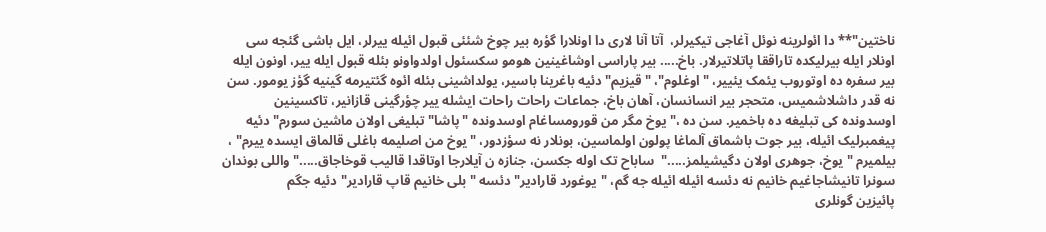ناختین"** دا ائولرینه نوئل آغاجی تیکیرلر،  آتا آنا لاری دا اونلارا گؤره بیر چوخ شئئی قبول ائیله ییرلر، ایل باشی گئجه سی اونلار ایله بیرلیکده تاراققا پاتلاتیرلار. باخ..... بیر پاراسی اوشاغینین هومو سکسئول اولدواونو بئله قبول ایله ییر، اونون ایله بیر سفره ده اوتوروب یئمک یئییر، "اوغلوم"، "قیزیم" دئیه باغرینا باسیر، یولداشینی بئله ائوه گئتیرمه گینیه گؤز یومور. سن نه قدر داشلاشمیس، متحجر بیر انسانسان، آهان باخ، جماعات راحات راحات ایشله ییر چؤرگینی قازانیر، تاکسینین اوسدونده کی تبلیغه ده باخمیر. سن ده ،" یوخ مگر من قورومساغام اوسدونده "پاشا" تبلیغی اولان ماشین سورم" دئیه پیغمبرلیک ائیله، بیر جوت باشماق آلماغا پولون اولماسین، بونلار نه سؤزدور، "یوخ من اصلیمه باغلی قالماق ایسده ییرم" ، بیلمیرم " یوخ، جوهری اولان دگیشیلمز....."  ساباح تک اوله جکسن، جنازه ن آیلارجا اوتاقدا قالیب قوخاجاق....." واللی بوندان سونرا تانیشاجاغیم خانیم نه دئسه ائیله ائیله جه گم، "یوغورد قارادیر" دئسه " بلی خانیم قاپ قارادیر" دئیه جگم
پائیزین گونلری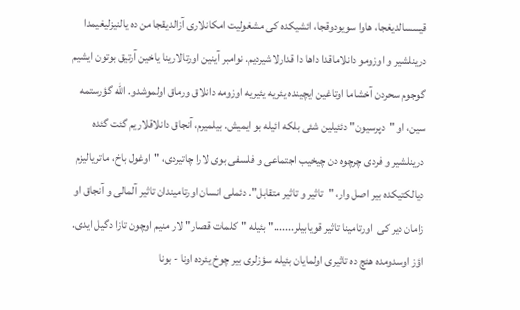قیسسالدیغجا، هاوا سویودوقجا، ائشیکده کی مشغولیت امکانلاری آزالدیقجا من ده یالنیزلیغیمدا درینلشیر و اوزومو دانلاماقدا داها دا قدارلاشیردیم. نوامبر آینین اورتالارینا یاخین آرتیق بوتون ایشیم گوجوم سحردن آخشاما اوتاغین ایچینده یئریه یئیریه اوزومه دانلاق ورماق اولموشدو. الله گؤرستمه سین، او "دپرسیون" دئئیلین شئی بلکه ائیله بو ایمیش. بیلمیرم، آنجاق دانلاقلاریم گئت گئده درینلشیر و فردی چرچوه دن چیخیب اجتماعی و فلسفی بوی لارا چاتیردی، "اوغول باخ، ماتریالیزم دیالکتیکده بیر اصل وار، "تاثیر و تاثیر متقابل". دئملی انسان اورتامیندان تاثیر آلمالی و آنجاق او زامان دیر کی  اورتامینا تاثیر قویابیلر......." بئیله "کلمات قصار" لار منیم اوچون تازا دگیل ایدی. اؤز اوسدومده هئچ ده تاثیری اولمایان بئیله سؤزلری بیر چوخ یئرده اونا - بونا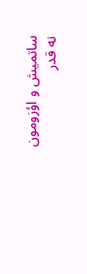ساتمیش و اؤزومون نه قدر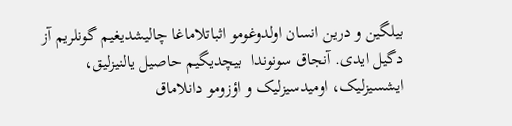بیلگین و درین انسان اولدوغومو اثباتلاماغا چالیشدیغیم گونلریم آز دگیل ایدی. آنجاق سونوندا  بیچدیگیم حاصیل یالنیزلیق، ایشسیزلیک، اومیدسیزلیک و اؤزومو دانلاماق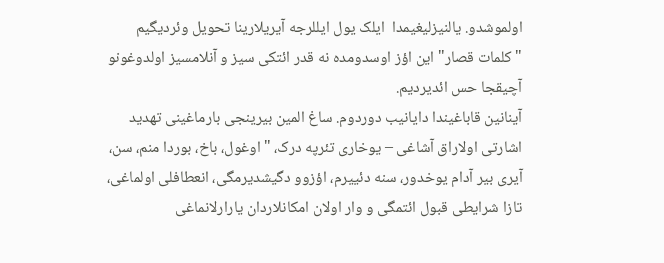اولموشدو. یالنیزلیغیمدا  ایلک یول ایللرجه آیریلارینا تحویل وئردیگیم "کلمات قصار" این اؤز اوسدومده نه قدر ائتکی سیز و آنلامسیز اولدوغونو آچیقجا حس ائدیردیم.
آینانین قاباغیندا دایانیب دوردوم. ساغ المین بیرینجی بارماغینی تهدید اشارتی اولاراق آشاغی – یوخاری تئرپه درک، "اوغول، باخ، بوردا منم، سن، آیری بیر آدام یوخدور، سنه دئییرم، اؤزوو دگیشدیرمگی، انعطافلی اولماغی، تازا شرایطی قبول ائتمگی و وار اولان امکانلاردان یارارلانماغی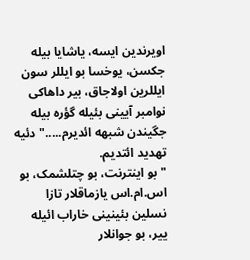اویرندین ایسه، یاشایا بیله جکسن، یوخسا بو ایللر سون ایللرین اولاجاق، بیر داهاکی نوامبر آیینی بئیله گؤره بیله جگیندن شبهه ائدیرم....." دئیه تهدید ائتدیم.
"بو اینترنت، بو چتلشمک، بو اس.ام.اس یازماقلار تازا نسلین بئینینی خاراب ائیله ییر، بو جوانلار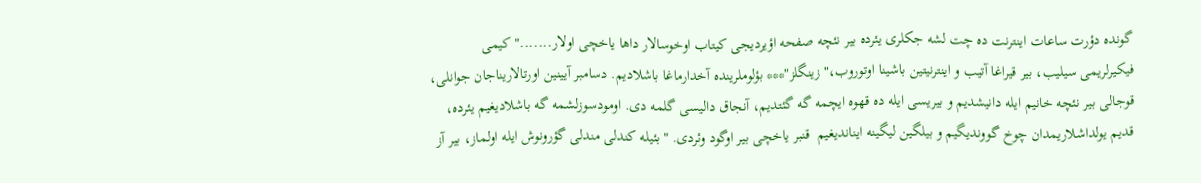گونده دؤرت ساعات اینترنت ده چت لشه جکلری یئرده بیر نئچه صفحه اؤیردیجی کیتاب اوخوسالار داها یاخچی اولار......." کیمی فیکیرلریمی سیلیب، بیر قیراغا آتیب و اینترنیتین باشینا اوتوروب،" زینگلز"*** بؤلوملرینده آخدارماغا باشلادیم. دسامبر آیینین اورتالاریناجان جوانلی، قوجالی بیر نئچه خانیم ایله دانیشدیم و بیریسی ایله ده قهوه ایچمه گه گئتدیم، آنجاق دالیسی گلمه دی. اومودسوزلشمه گه باشلادیغیم یئرده، قدیم یولداشلاریمدان چوخ گووندیگیم و بیلگین لیگینه ایناندیغیم  قنبر یاخچی بیر اوگود وئردی. "بئیله کندلی مندلی گؤرونوش ایله اولماز، بیر آز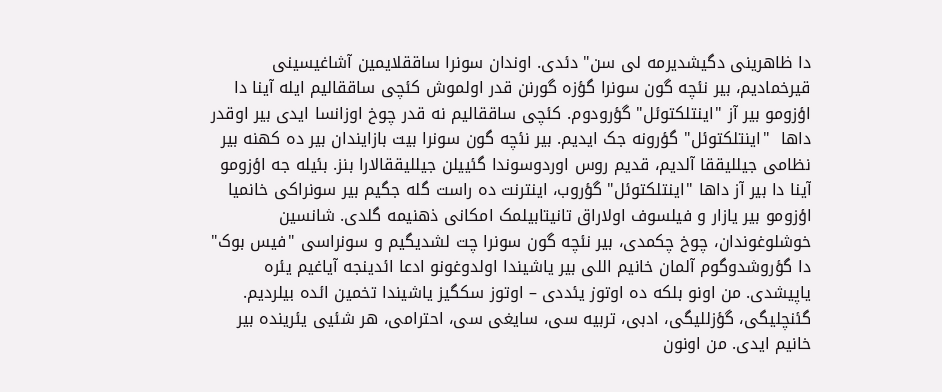دا ظاهرینی دگیشدیرمه لی سن" دئدی. اوندان سونرا ساققلایمین آشاغیسینی قیرخمادیم، بیر نئچه گون سونرا گؤزه گورنن قدر اولموش کئچی ساققالیم ایله آینا دا اؤزومو بیر آز "اینتلکتوئل" گؤرودوم. کئچی ساققالیم نه قدر چوخ اوزانسا ایدی بیر اوقدر داها  "اینتلکتوئل" گؤرونه جک ایدیم. بیر نئچه گون سونرا بیت بازایندان بیر ده کهنه بیر نظامی جیللیققا آلدیم، قدیم روس اوردوسوندا گئییلن جیللیققالارا بنز. بئیله جه اؤزومو آینا دا بیر آز داها "اینتلکتوئل" گؤروب، اینترنت ده راست گله جگیم بیر سونراکی خانمیا اؤزومو بیر یازار و فیلسوف اولاراق تانیتابیلمک امکانی ذهنیمه گلدی. شانسین خوشلوغوندان، چوخ چکمدی، بیر نئچه گون سونرا چت لشدیگیم و سونراسی "فیس بوک" دا گؤروشدوگوم آلمان خانیم اللی بیر یاشیندا اولدوغونو ادعا ائدینجه آیاغیم یئره یاپیشدی. من اونو بلکه ده اوتوز یئددی – اوتوز سکگیز یاشیندا تخمین ائده بیلردیم. گئنچلیگی، گؤزللیگی، ادبی، تربیه سی، سایغی سی، احترامی، هر شئیی یئرینده بیر خانیم ایدی. من اونون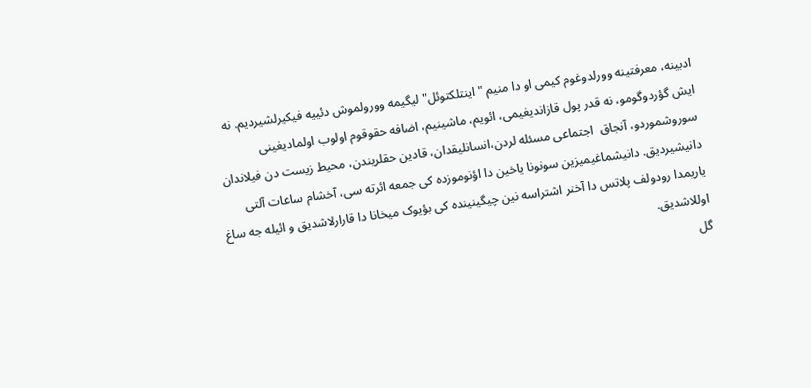ادبینه، معرفتینه وورلدوغوم کیمی او دا منیم "اینتلکتوئل" لیگیمه وورولموش دئییه فیکیرلشیردیم. نه ایش گؤردوگومو، نه قدر پول قازاندیغیمی، ائویم، ماشینیم، اضافه حقوقوم اولوب اولمادیغینی سوروشموردو، آنجاق  اجتماعی مسئله لردن،انسانلیقدان، قادین حقلریندن، محیط زیست دن فیلاندان دانیشیردیق. دانیشماغیمیزین سونونا یاخین دا اؤنوموزده کی جمعه ائرته سی، آخشام ساعات آلتی یاریمدا رودولف پلاتس دا آخنر اشتراسه نین چیگینینده کی بؤیوک میخانا دا قارارلاشدیق و ائیله جه ساغ اوللاشدیق.
گل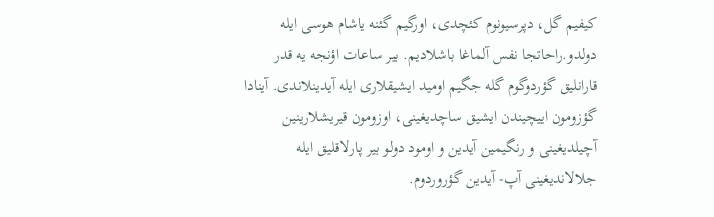کیفیم گل، دپرسیونوم کئچدی، اورگیم گئنه یاشام هوسی ایله دولدو.راحاتجا نفس آلماغا باشلادیم. بیر ساعات اؤنجه یه قدر قارانلیق گؤردوگوم گله جگیم اومید ایشیقلاری ایله آیدینلاندی. آینادا گؤزومون اییچیندن ایشیق ساچدیغینی، اوزومون قیریشلارینین آچیلدیغینی و رنگیمین آیدین و اومود دولو بیر پارلاقلیق ایله جلالاندیغینی آپ- آیدین گؤروردوم.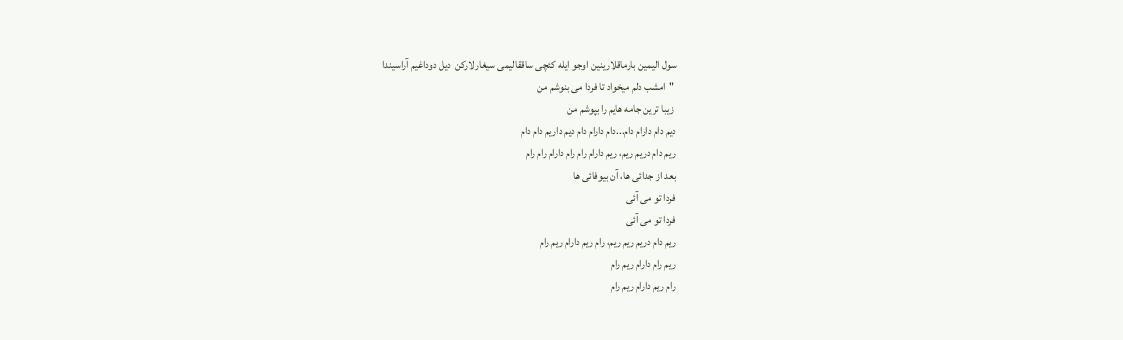سول الیمین بارماقلارینین اوجو ایله کئچی ساققالیمی سیغارلارکن  دیل دوداغیم آراسیندا
 "امشب دلم میخواد تا فردا می بنوشم من
 زیبا ترین جامه هایم را بپوشم من
دیم دام دارام دام...دام دارام دام دیم داریم دام دام
ریم دام دریم ریم، ریم دارام رام رام دارام رام رام
بعد از جدائی ها، آن بیوفائی ها
فردا تو می آئی
فردا تو می آئی
ریم دام دریم ریم ریم، رام ریم دارام ریم رام
ریم رام دارام ریم رام
رام ریم دارام ریم رام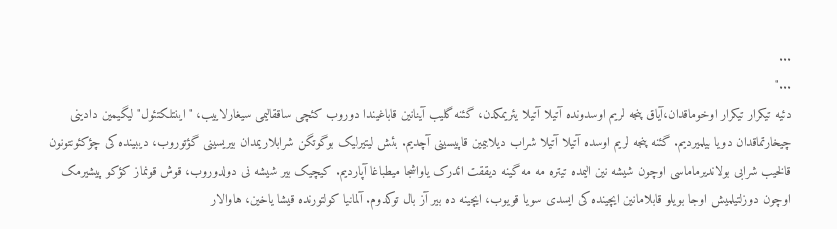...
..."
دئیه تیکرار تیکرار اوخوماقدان،آیاق پنجه لریم اوسدونده آتیلا آتیلا یئریمکدن، گئنه گلیب آینانین قاباغیندا دوروب کئچی ساققالیمی سیغارلاییب، "اینتلکتئول" لیگیمین دادینی چیخارتماقدان دویا بیلمیردیم. گئنه پنجه لریم اوسده آتیلا آتیلا شراب دیلابیمین قاپیسینی آچدیم. بئش لیتیرلیک بوگوتگن شرابلاریمدان بیریسینی گؤتوروب، دیبینده کی چؤکئونتونون قالخیب شرابی بولاندیرماماسی اوچون شیشه نین الیمده تیتره مه مه گینه دیققت ائدرک یاواشجا میطباغا آپاردیم. کیچیک بیر شیشه نی دولدوروب، قوش قونماز کؤکو پیشیرمک اوچون دوزلتیلمیش اوجا بویلو قابلامانین ایچینده کی ایسدی سویا قویوب، ایچینه ده بیر آز بال توکدوم. آلمانیا کولتورنده قیشا یاخین، هاوالار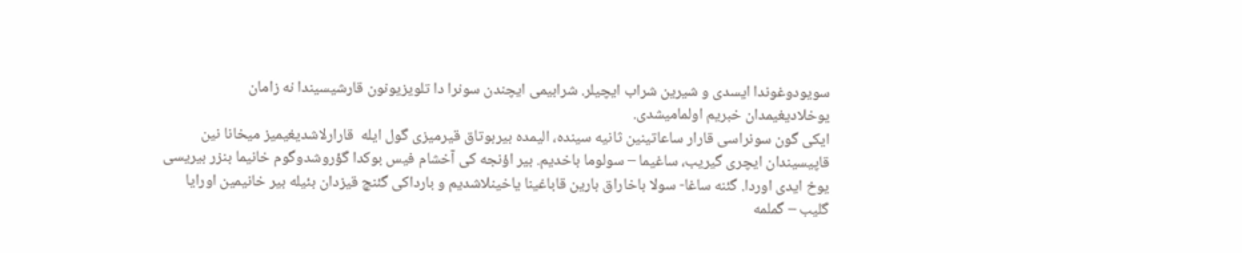سویودوغوندا ایسدی و شیرین شراب ایچیلر. شرابیمی ایچندن سونرا دا تلویزیونون قارشیسیندا نه زامان یوخلادیغیمدان خبریم اولمامیشدی.
ایکی گون سونراسی قارار ساعاتینین ثانیه سینده، الیمده بیربوتاق قیرمیزی گول ایله  قارارلاشدیغیمیز میخانا نین قاپیسیندان ایچری گیریب، ساغیما – سولوما باخدیم. بیر اؤنجه کی آخشام فیس بوکدا گؤروشدوگوم خانیما بنزر بیریسی یوخ ایدی اوردا. گئنه ساغا- سولا باخاراق بارین قاباغینا یاخینلاشدیم و بارداکی گئنچ قیزدان بئیله بیر خانیمین اورایا گلیب – گملمه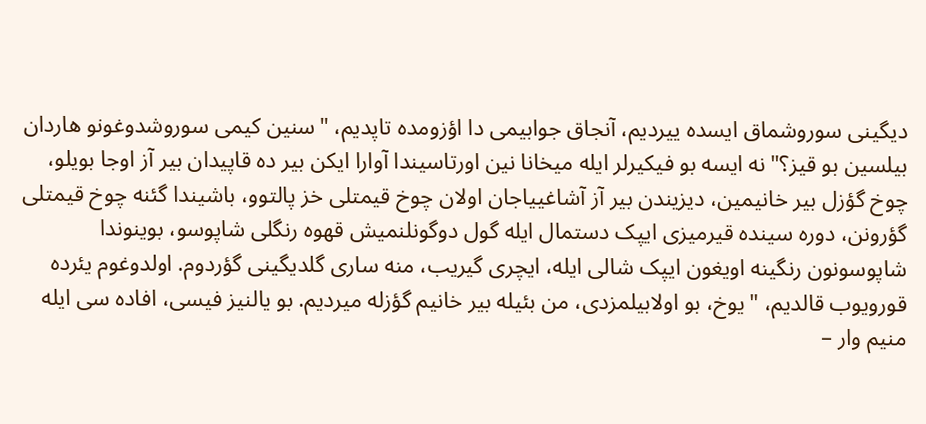دیگینی سوروشماق ایسده ییردیم، آنجاق جوابیمی دا اؤزومده تاپدیم، "سنین کیمی سوروشدوغونو هاردان بیلسین بو قیز؟" نه ایسه بو فیکیرلر ایله میخانا نین اورتاسیندا آوارا ایکن بیر ده قاپیدان بیر آز اوجا بویلو، چوخ گؤزل بیر خانیمین، دیزیندن بیر آز آشاغییاجان اولان چوخ قیمتلی خز پالتوو، باشیندا گئنه چوخ قیمتلی گؤرونن، دوره سینده قیرمیزی ایپک دستمال ایله گول دوگونلنمیش قهوه رنگلی شاپوسو، بوینوندا شاپوسونون رنگینه اویغون ایپک شالی ایله، ایچری گیریب، منه ساری گلدیگینی گؤردوم. اولدوغوم یئرده قورویوب قالدیم، "یوخ، بو اولابیلمزدی، من بئیله بیر خانیم گؤزله میردیم. بو یالنیز فیسی، افاده سی ایله منیم وار –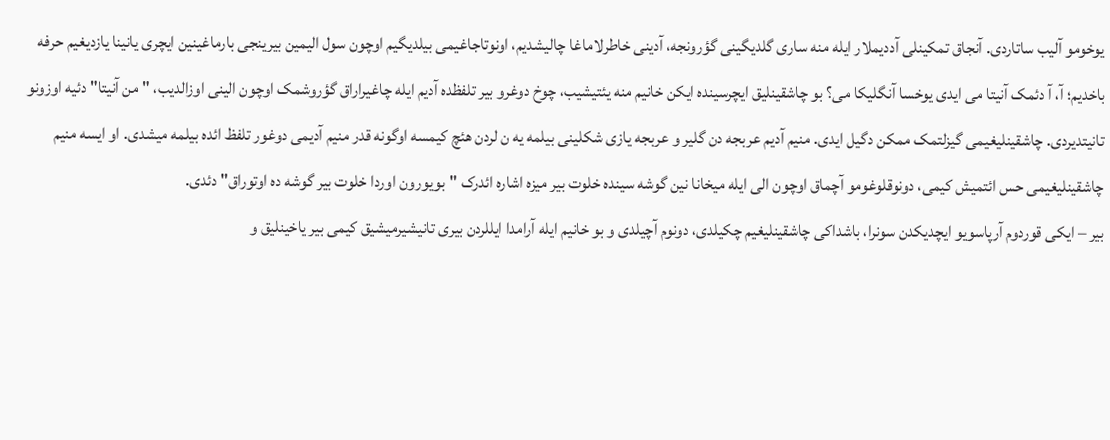یوخومو آلیب ساتاردی. آنجاق تمکینلی آددیملار ایله منه ساری گلدیگینی گؤرونجه، آدینی خاطرلاماغا چالیشدیم، اونوتاجاغیمی بیلدیگیم اوچون سول الیمین بیرینجی بارماغینین ایچری یانینا یازدیغیم حرفه باخدیم؛ آ، آ دئمک آنیتا می ایدی یوخسا آنگلیکا می؟ بو چاشقینلیق ایچرسینده ایکن خانیم منه یئتیشیب، چوخ دوغرو بیر تلفظده آدیم ایله چاغیراراق گؤروشمک اوچون الینی اوزالدیب، " من آنیتا" دئیه اوزونو تانیتدیردی. چاشقینلیغیمی گیزلتمک ممکن دگیل ایدی. منیم آدیم عربجه دن گلیر و عربجه یازی شکلینی بیلمه یه ن لردن هئچ کیمسه اوگونه قدر منیم آدیمی دوغور تلفظ ائده بیلمه میشدی. او ایسه منیم چاشقینلیغیمی حس ائتمیش کیمی، دونوقلوغومو آچماق اوچون الی ایله میخانا نین گوشه سینده خلوت بیر میزه اشاره ائدرک "بویورون اوردا خلوت بیر گوشه ده اوتوراق" دئدی.
بیر – ایکی قوردوم آرپاسویو ایچدیکدن سونرا، باشداکی چاشقینلیغیم چکیلدی، دونوم آچیلدی و بو خانیم ایله آرامدا ایللردن بیری تانیشیرمیشیق کیمی بیر یاخینلیق و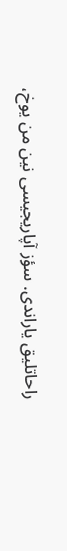راحاتلیق یاراندی. سؤز آپاریجیسی نین من یوخ،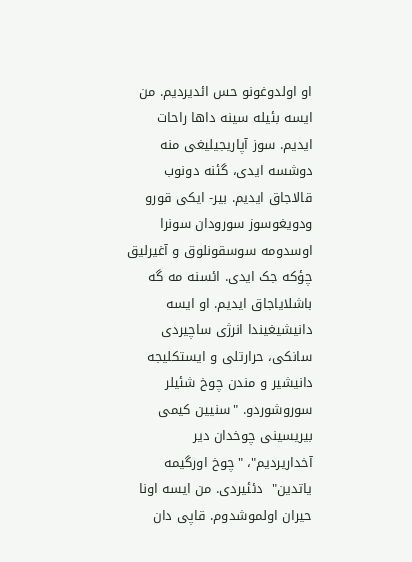او اولدوغونو حس ائدیردیم. من ایسه بئیله سینه داها راحات ایدیم. سوز آپاریجیلیغی منه دوشسه ایدی، گئنه دونوب قالاجاق ایدیم. بیر- ایکی قورو ودویغوسوز سورودان سونرا اوسدومه سوسقونلوق و آغیرلیق چؤکه جک ایدی. ائسنه مه گه باشلایاجاق ایدیم. او ایسه دانیشیغیندا انرژی ساچیردی سانکی، حرارتلی و ایستکلیجه دانیشیر و مندن چوخ شئیلر سوروشوردو. "سنیین کیمی بیریسینی چوخدان دیر آخداریردیم"، "چوخ اورگیمه یاتدین"  دئئیردی. من ایسه اونا حیران اولموشدوم. قاپی دان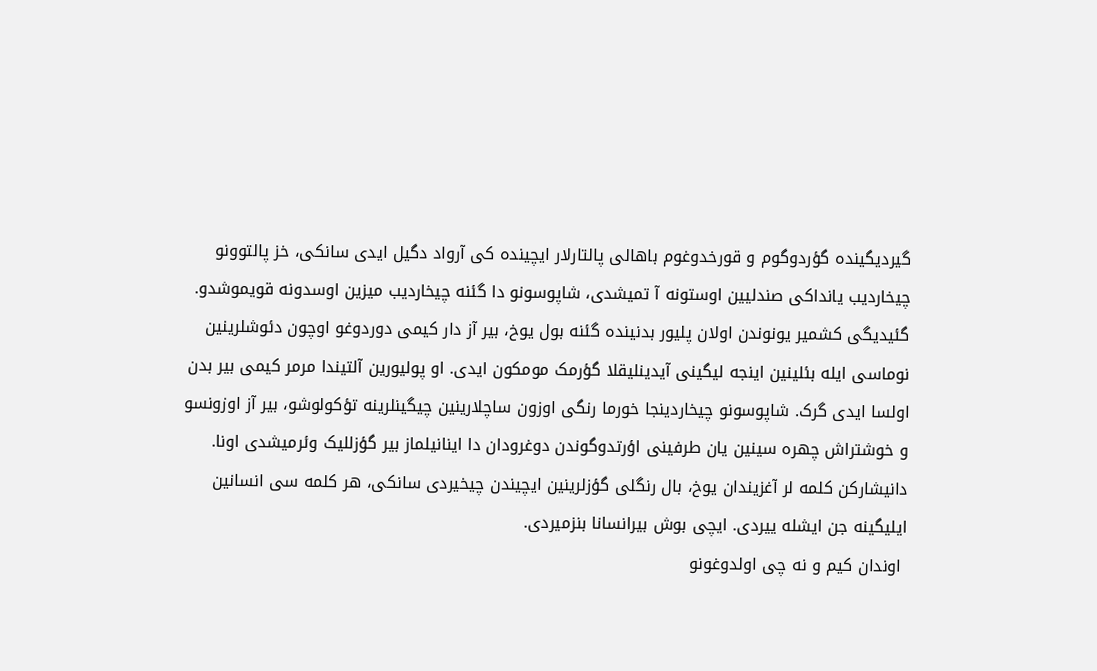گیردیگینده گؤردوگوم و قورخدوغوم باهالی پالتارلار ایچینده کی آرواد دگیل ایدی سانکی، خز پالتوونو چیخاردیب یانداکی صندلیین اوستونه آ تمیشدی، شاپوسونو دا گئنه چیخاردیب میزین اوسدونه قویموشدو. گئیدیگی کشمیر یونوندن اولان پلیور بدنینده گئنه بول یوخ، بیر آز دار کیمی دوردوغو اوچون دئوشلرینین نوماسی ایله بئلینین اینجه لیگینی آیدینلیقلا گؤرمک مومکون ایدی. او پولیورین آلتیندا مرمر کیمی بیر بدن اولسا ایدی گرک. شاپوسونو چیخاردینجا خورما رنگی اوزون ساچلارینین چیگینلرینه تؤکولوشو، بیر آز اوزونسو و خوشتراش چهره سینین یان طرفینی اؤرتدوگوندن دوغرودان دا اینانیلماز بیر گؤزللیک وئرمیشدی اونا. دانیشارکن کلمه لر آغزیندان یوخ، بال رنگلی گؤزلرینین ایچیندن چیخیردی سانکی، هر کلمه سی انسانین ایلیگینه جن ایشله ییردی. ایچی بوش بیرانسانا بنزمیردی.
 اوندان کیم و نه چی اولدوغونو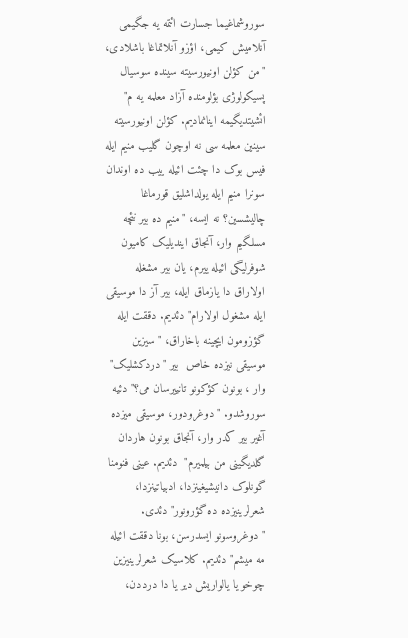سوروشماغیما جسارت ائتمه یه جگیمی آنلامیش کیمی، اؤزو آنلاتماغا باشلادی، "من کؤلن اونیورسیته سینده سوسیال پسیکولوژی بؤلومنده آزاد معلمه یه م" ائشیتدیگیمه اینانمادیم. کؤلن اونیورسیته سینین معلمه سی نه اوچون گلیب منیم ایله فیس بوک دا چئت ائیله ییب ده اوندان سونرا منیم ایله یولداشلیق قورماغا چالیشسین؟ نه ایسه، "منیم ده بیر نئچه مسلگیم وار، آنجاق ایندیلیک کامیون شوفرلیگی ائیله ییرم، یان بیر مشغله اولاراق دا یازماق ایله، بیر آز دا موسیقی ایله مشغول اولارام" دئدیم. دققت ایله گؤزومون ایچینه باخاراق، "سیزین موسیقی نیزده خاص  بیر "دردکشلیک" وار ، بونون کؤکونو تانییرسان می؟" دئیه سوروشدو. "دوغرودور، موسیقی میزده آغیر بیر کدر وار، آنجاق بونون هاردان گلدیگینی من بیلمیرم"  دئدیم. عینی فنومنا گونلوک دانیشیغینزدا، ادبیاتینزدا، شعرلرینیزده ده گؤرونور" دئدی. "دوغروسونو ایسدرسن، بونا دققت ائیله مه میشم" دئدیم. کلاسیک شعرلرینیزین چوخو یا یالواریش دیر یا دا درددن،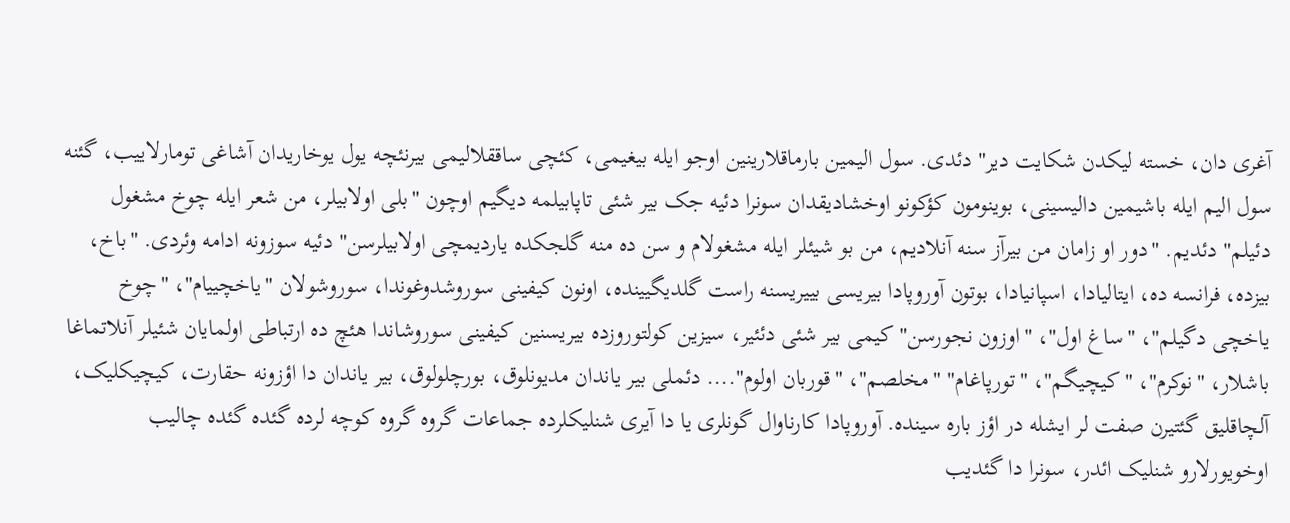آغری دان، خسته لیکدن شکایت دیر" دئدی. سول الیمین بارماقلارینین اوجو ایله بیغیمی، کئچی ساققلالیمی بیرنئچه یول یوخاریدان آشاغی تومارلاییب، گئنه سول الیم ایله باشیمین دالیسینی، بوینومون کؤکونو اوخشادیقدان سونرا دئیه جک بیر شئی تاپابیلمه دیگیم اوچون "بلی اولابیلر، من شعر ایله چوخ مشغول دئیلم" دئدیم. "دور او زامان من بیرآز سنه آنلادیم، من بو شیئلر ایله مشغولام و سن ده منه گلجکده یاردیمچی اولابیلرسن" دئیه سوزونه ادامه وئردی. "باخ، بیزده، فرانسه ده، ایتالیادا، اسپانیادا، بوتون آوروپادا بیریسی بییریسنه راست گلدیگیینده، اونون کیفینی سوروشدوغوندا، سوروشولان "یاخچییام"، "چوخ یاخچی دگیلم"، "ساغ اول"، "اوزون نجورسن" کیمی بیر شئی دئئیر، سیزین کولتوروزده بیریسنین کیفینی سوروشاندا هئچ ده ارتباطی اولمایان شئیلر آنلاتماغا باشلار، "نوکرم"، "کیچیگم"، "تورپاغام" "مخلصم"، "قوربان اولوم".... دئملی بیر یاندان مدیونلوق، بورچلولوق، بیر یاندان دا اؤزونه حقارت، کیچیکلیک، آلچاقلیق گئتیرن صفت لر ایشله در اؤز باره سینده. آوروپادا کارناوال گونلری یا دا آیری شنلیکلرده جماعات گروه گروه کوچه لرده گئده گئده چالیب اوخویورلارو شنلیک ائدر، سونرا دا گئدیب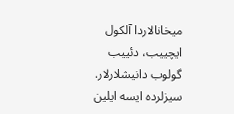میخانالاردا آلکول ایچییب، دئییب گولوب دانیشلارلار. سیزلرده ایسه ایلین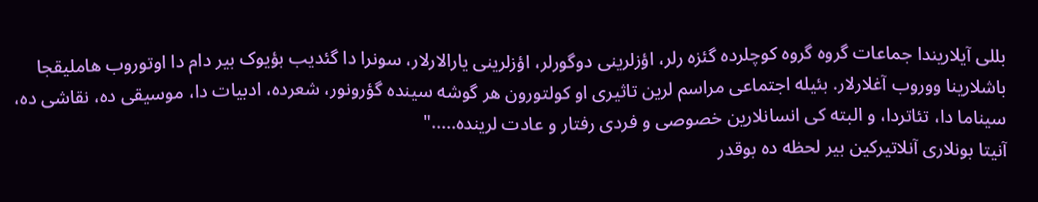بللی آیلاریندا جماعات گروه گروه کوچلرده گئزه رلر، اؤزلرینی دوگورلر، اؤزلرینی یارالارلار، سونرا دا گئدیب بؤیوک بیر دام دا اوتوروب هاملیقجا باشلارینا ووروب آغلارلار. بئیله اجتماعی مراسم لرین تاثیری او کولتورون هر گوشه سینده گؤرونور، شعرده، ادبیات دا، موسیقی ده، نقاشی ده، سیناما دا، تئاتردا، و البته کی انسانلارین خصوصی و فردی رفتار و عادت لرینده....."
آنیتا بونلاری آنلاتیرکین بیر لحظه ده بوقدر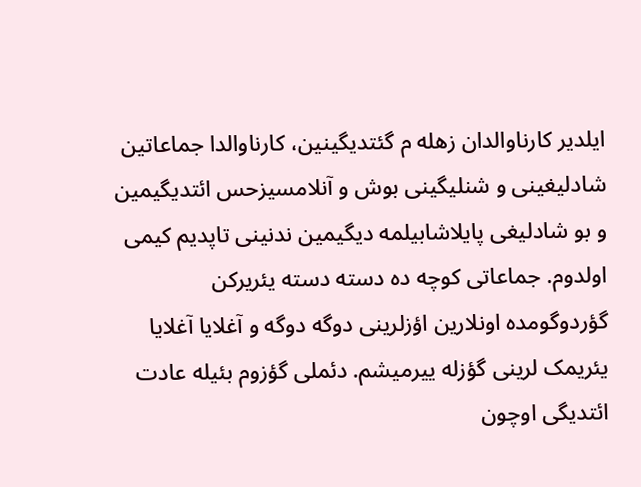ایلدیر کارناوالدان زهله م گئتدیگینین، کارناوالدا جماعاتین شادلیغینی و شنلیگینی بوش و آنلامسیزحس ائتدیگیمین و بو شادلیغی پایلاشابیلمه دیگیمین ندنینی تاپدیم کیمی اولدوم. جماعاتی کوچه ده دسته دسته یئریرکن گؤردوگومده اونلارین اؤزلرینی دوگه دوگه و آغلایا آغلایا یئریمک لرینی گؤزله ییرمیشم. دئملی گؤزوم بئیله عادت ائتدیگی اوچون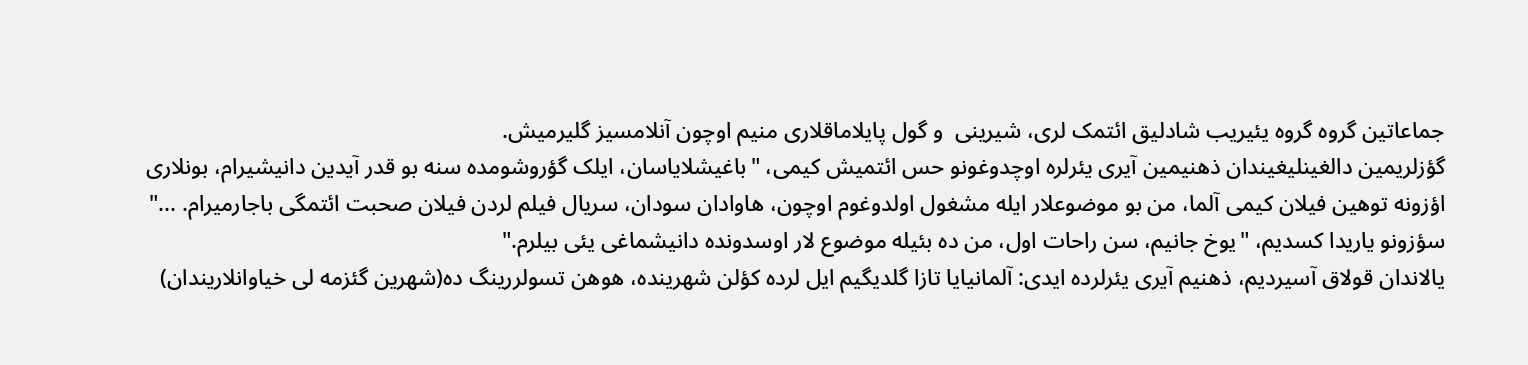جماعاتین گروه گروه یئیریب شادلیق ائتمک لری، شیرینی  و گول پایلاماقلاری منیم اوچون آنلامسیز گلیرمیش.
گؤزلریمین دالغینلیغیندان ذهنیمین آیری یئرلره اوچدوغونو حس ائتمیش کیمی، "باغیشلایاسان، ایلک گؤروشومده سنه بو قدر آیدین دانیشیرام، بونلاری اؤزونه توهین فیلان کیمی آلما، من بو موضوعلار ایله مشغول اولدوغوم اوچون، هاوادان سودان، سریال فیلم لردن فیلان صحبت ائتمگی باجارمیرام. ..."
سؤزونو یاریدا کسدیم، "یوخ جانیم، سن راحات اول، من ده بئیله موضوع لار اوسدونده دانیشماغی یئی بیلرم."
یالاندان قولاق آسیردیم، ذهنیم آیری یئرلرده ایدی: آلمانیایا تازا گلدیگیم ایل لرده کؤلن شهرینده، هوهن تسولررینگ ده(شهرین گئزمه لی خیاوانلاریندان)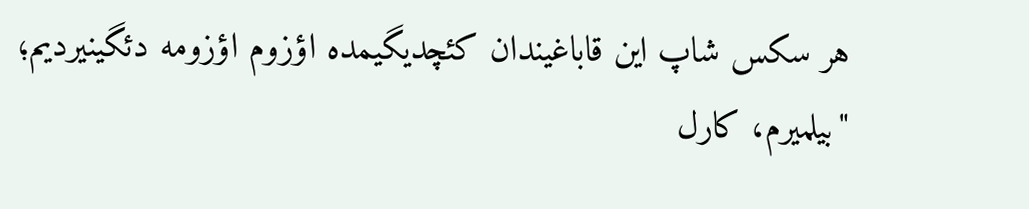هر سکس شاپ این قاباغیندان کئچدیگیمده اؤزوم اؤزومه دئگینیردیم؛ "بیلمیرم، کارل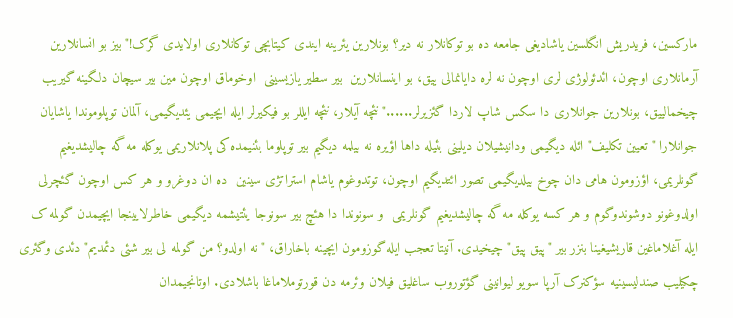مارکسین، فریدریش انگلسین یاشادیغی جامعه ده بو توکانلار نه دیر؟ بونلارین یئرینه ایندی کیتابچی توکانلاری اولایدی گرک!" بیز بو انسانلارین آرمانلاری اوچون، ائدئولوژی لری اوچون نه لره دایانمالی ییق، بو اینسانلارین  بیر سطیر یازیسینی  اوخوماق اوچون مین بیر سیچان دلگینه گیریب چیخمالییق، بونلارین جوانلاری دا سکس شاپ لاردا گئزیرلر......" نئچه آیلار، نئچه ایللر بو فیکیرلر ایله ایچیمی یئدیگیمی، آلمان توپلوموندا یاشایان جوانلارا "تعیین تکلیف" ائله دیگیمی ودانیشیلان دیلینی بئیله داها اؤیره نه بیلمه دیگیم بیر توپلوما بئنیمده کی پلانلاریمی یوکله مه گه چالیشدیغیم گونلریمی، اؤزومون هامی دان چوخ بیلدیگیمی تصور ائتدیگیم اوچون، توتدوغوم یاشام استراتژی سینین  ده ان دوغرو و هر کس اوچون گئچرلی اولدوغونو دوشوندوگوم و هر کسه یوکله مه گه چالیشدیغیم گونلریمی  و سونوندا دا هئچ بیر سونوجا یئتیشمه دیگیمی خاطرلایینجا ایچیمدن گولمه ک ایله آغلاماغین قاریشیغینا بنزر بیر "پیق پیق" چیخیدی. آنیتا تعجب ایله گوزومون ایچینه باخاراق، "نه اولدو؟ من گولمه لی بیر شئی دئمدیم" دئدی وگئری چکیلیب صندلیسینیه سؤکنرک آرپا سویو لیوانینی گؤتوروب ساغلیق فیلان وئرمه دن قورتوملاماغا باشلادی. اوتانجیمدان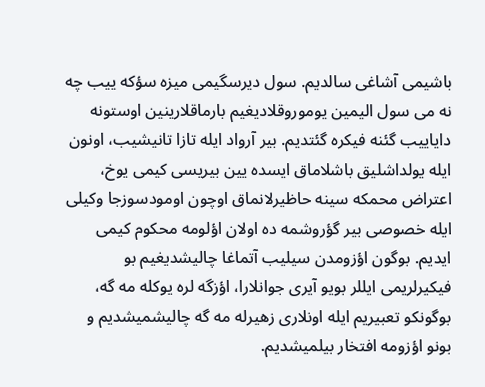باشیمی آشاغی سالدیم. سول دیرسگیمی میزه سؤکه ییب چه نه می سول الیمین یوموروقلادیغیم بارماقلارینین اوستونه دایاییب گئنه فیکره گئتدیم. بیر آرواد ایله تازا تانیشیب، اونون ایله یولداشلیق باشلاماق ایسده یین بیریسی کیمی یوخ، اعتراض محمکه سینه حاظیرلانماق اوچون اومودسوزجا وکیلی ایله خصوصی بیر گؤروشمه ده اولان اؤلومه محکوم کیمی ایدیم. بوگون اؤزومدن سیلیب آتماغا چالیشدیغیم بو فیکیرلریمی ایللر بویو آیری جوانلارا، اؤزگه لره یوکله مه گه، بوگونکو تعبیریم ایله اونلاری زهیرله مه گه چالیشمیشدیم و بونو اؤزومه افتخار بیلمیشدیم.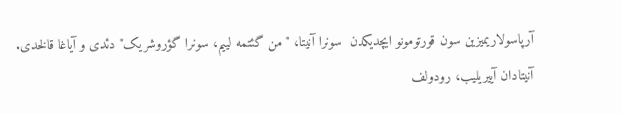آرپاسولاریمیزین سون قورتومونو ایچدیکدن  سونرا آنیتا، "من گئتمه لییم، سونرا گؤروشریک" دئدی و آیاغا قالخدی.
آنیتادان آییریلیب، رودولف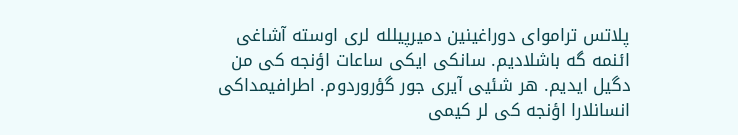پلاتس تراموای دوراغینین دمیرپیلله لری اوسته آشاغی ائنمه گه باشلادیم. سانکی ایکی ساعات اؤنجه کی من دگیل ایدیم. هر شئیی آیری جور گؤروردوم. اطرافیمداکی انسانلارا اؤنجه کی لر کیمی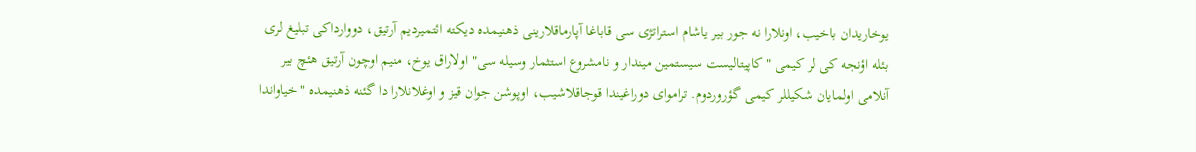یوخاریدان باخیب، اونلارا نه جور بیر یاشام استراتژی سی قاباغا آپارماقلارینی ذهنیمده دیکته ائتمیردیم آرتیق، دووارداکی تبلیغ لری بئله اؤنجه کی لر کیمی "کاپیتالیست سیستمین میندار و نامشروع استثمار وسیله سی" اولاراق یوخ، منیم اوچون آرتیق هئچ بیر آنلامی اولمایان شکیللر کیمی گؤروردوم. تراموای دوراغیندا قوجاقلاشیب، اوپوشن جوان قیز و اوغلانلارا دا گئنه ذهنیمده "خیاواندا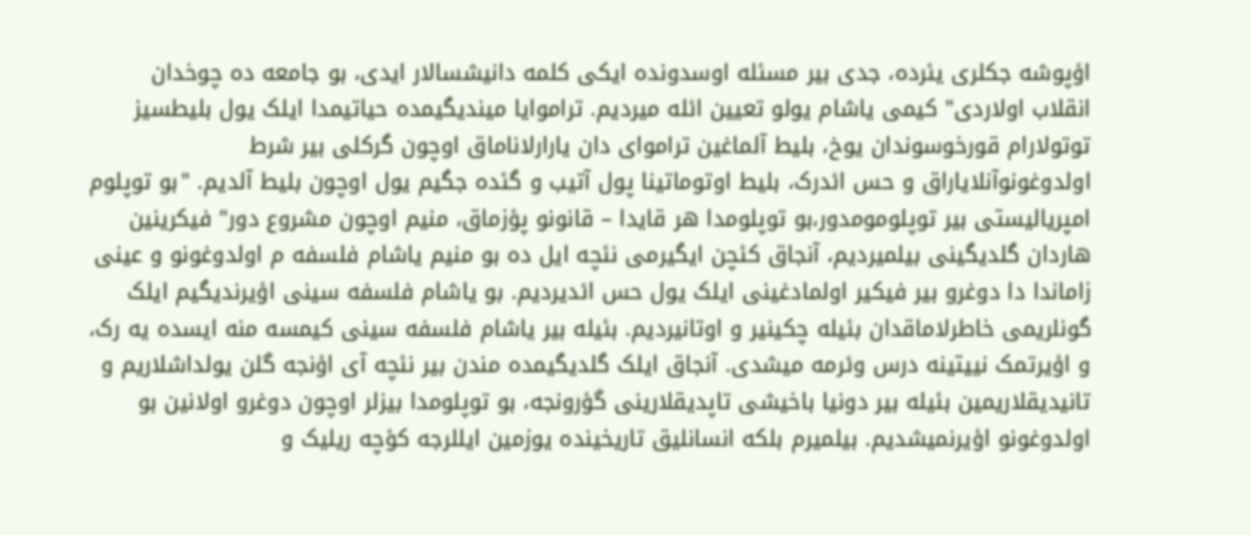اؤپوشه جکلری یئرده، جدی بیر مسئله اوسدونده ایکی کلمه دانیشسالار ایدی، بو جامعه ده چوخدان انقلاب اولاردی" کیمی یاشام یولو تعیین ائله میردیم. تراموایا میندیگیمده حیاتیمدا ایلک یول بلیطسیز توتولارام قورخوسوندان یوخ، بلیط آلماغین تراموای دان یارارلاناماق اوچون گرکلی بیر شرط اولدوغونوآنلایاراق و حس ائدرک، بلیط اوتوماتینا پول آتیب و گئده جگیم یول اوچون بلیط آلدیم. "بو توپلوم امپریالیستی بیر توپلومومدور،بو توپلومدا هر قایدا – قانونو پؤزماق، منیم اوچون مشروع دور" فیکرینین هاردان گلدیگینی بیلمیردیم، آنجاق کئچن ایگیرمی نئچه ایل ده بو منیم یاشام فلسفه م اولدوغونو و عینی زاماندا دا دوغرو بیر فیکیر اولمادغینی ایلک یول حس ائدیردیم. بو یاشام فلسفه سینی اؤیرندیگیم ایلک گونلریمی خاطرلاماقدان بئیله چکینیر و اوتانیردیم. بئیله بیر یاشام فلسفه سینی کیمسه منه ایسده یه رک، و اؤیرتمک نییتینه درس وئرمه میشدی. آنجاق ایلک گلدیگیمده مندن بیر نئچه آی اؤنجه گلن یولداشلاریم و تانیدیقلاریمین بئیله بیر دونیا باخیشی تاپدیقلارینی گؤرونجه، بو توپلومدا بیزلر اوچون دوغرو اولانین بو اولدوغونو اؤیرنمیشدیم. بیلمیرم بلکه انسانلیق تاریخینده یوزمین ایللرجه کؤچه ریلیک و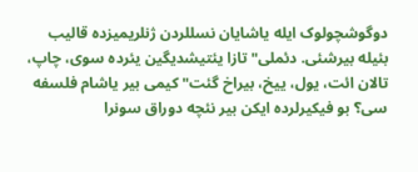دوگوشچولوک ایله یاشایان نسللردن ژنلریمیزده قالیب بئیله بیرشئی. دئملی" تازا یئتیشدیگین یئرده سوی، چاپ، تالان ائت، یول، ییخ، بیراخ گئت" کیمی بیر یاشام فلسفه سی؟ بو فیکیرلرده ایکن بیر نئچه دوراق سونرا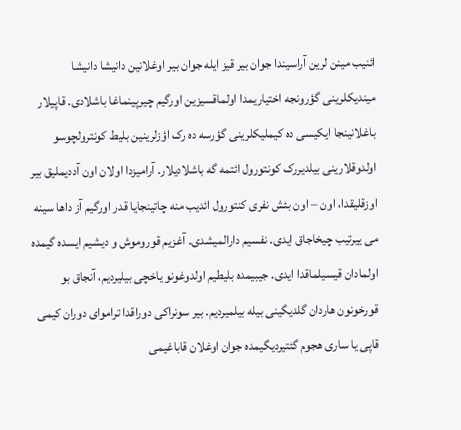ائنیب مینن لرین آراسیندا جوان بیر قیز ایله جوان بیر اوغلانین دانیشا دانیشا میندیکلرینی گؤرونجه اختیاریمدا اولماقسیزین اورگیم چیرپینماغا باشلادی. قاپیلار باغلانینجا ایکیسی ده کیملیکلرینی گؤرسه ده رک اؤزلرینین بلیط کونترولچوسو اولدوقلارینی بیلدیررک کونتورول ائتمه گه باشلادیلار. آرامیزدا اولان اون آددیملیق بیر اوزقلیقدا، اون – اون بئش نفری کنتورول ائدیب منه چاتینجایا قدر اورگیم آز داها سینه می ییرتیب چیخاجاق ایدی. نفسیم دارالمیشدی. آغزیم قوروموش و دیشیم ایسده گیمده اولمادان قیسیلماقدا ایدی. جیبیمده بلیطیم اولدوغونو یاخچی بیلیردیم، آنجاق بو قورخونون هاردان گلدیگینی بیله بیلمیردیم. بیر سونراکی دوراقدا تراموای دوران کیمی قاپی یا ساری هجوم گئتیردیگیمده جوان اوغلان قاباغیمی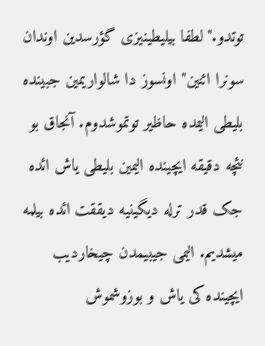توتدو."لطفا بیلیطینیزی گؤرسدین اوندان سونرا ائنین" اونسوز دا شالواریمین جبینده بلیطی الیمده حاظیر توتموشدوم. آنجاق بو نئچه دقیقه ایچینده الیمین بلیطی یاش ائده جک قدر ترله دیگینیه دیققت ائده بیلمه میشدیم. الیمی جیبیمدن چیخاردیب ایچینده کی یاش و بوزوشموش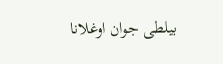بیلطی جوان اوغلانا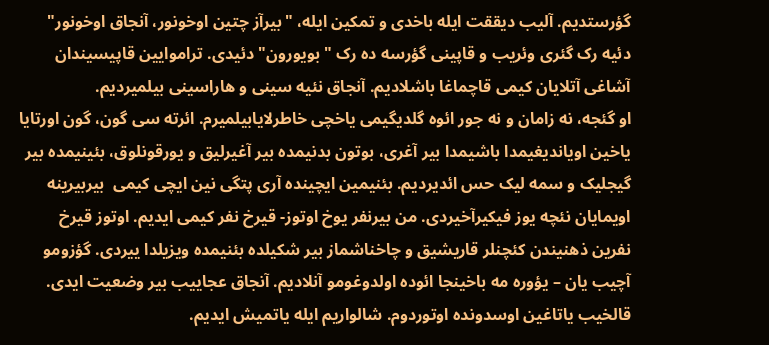گؤرستدیم. آلیب دیققت ایله باخدی و تمکین ایله، "بیرآز چتین اوخونور، آنجاق اوخونور" دئیه رک گئری وئریب و قاپینی گؤرسه ده رک "بویورون" دئیدی. تراموایین قاپیسیندان آشاغی آتلایان کیمی قاچماغا باشلادیم. آنجاق نئیه سینی و هاراسینی بیلمیردیم.
او گئجه، نه زامان و نه جور ائوه گلدیگیمی یاخچی خاطرلایابیلمیرم. ائرته سی گون، گون اورتایا یاخین اویاندیغیمدا باشیمدا بیر آغری، بوتون بدنیمده بیر آغیرلیق و یورقونلوق، بئینیمده بیر گیجلیک و سمه لیک حس ائدیردیم. بئنیمین ایچینده آری پتگی نین ایچی کیمی  بیربیرینه اویمایان نئچه یوز فیکیرآخیردی. من بیرنفر یوخ اوتوز- قیرخ نفر کیمی ایدیم. اوتوز قیرخ نفرین ذهنیندن کئچنلر قاریشیق و چاخناشماز بیر شکیلده بئنیمده ویزیلدا ییردی. گؤزومو آچیب یان – یؤوره مه باخینجا ائوده اولدوغومو آنلادیم. آنجاق عجاییب بیر وضعیت ایدی. قالخیب یاتاغین اوسدونده اوتوردوم. شالواریم ایله یاتمیش ایدیم.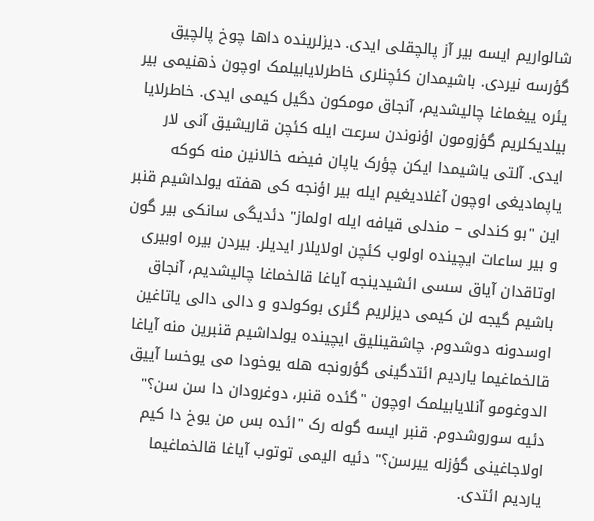شالواریم ایسه بیر آز پالچقلی ایدی. دیزلرینده داها چوخ پالچیق گؤرسه نیردی. باشیمدان کئچنلری خاطرلایابیلمک اوچون ذهنیمی بیر یئره ییغماغا چالیشدیم، آنجاق مومکون دگیل کیمی ایدی. خاطرلایا بیلدیکلریم گؤزومون اؤنوندن سرعت ایله کئچن قاریشیق آنی لار ایدی. آلتی یاشیمدا ایکن چؤرک یاپان فیضه خالانین منه کوکه یاپمادیغی اوچون آغلادیغیم ایله بیر اؤنجه کی هفته یولداشیم قنبر این "بو کندلی – مندلی قیافه ایله اولماز" دئدیگی سانکی بیر گون و بیر ساعات ایچینده اولوب کئچن اولایلار ایدیلر. بیردن بیره اوبیری اوتاقدان آیاق سسی ائشیدینجه آیاغا قالخماغا چالیشدیم، آنجاق باشیم گیجه لن کیمی دیزلریم گئری بوکولدو و دالی دالی یاتاغین اوسدونه دوشدوم. چاشقینلیق ایچینده یولداشیم قنبرین منه آیاغا قالخماغیما یاردیم ائتدگینی گؤرونجه هله یوخودا می یوخسا آییق الدوغومو آنلایابیلمک اوچون "گئده قنبر، دوغرودان دا سن سن؟" دئیه سوروشدوم. قنبر ایسه گوله رک "ائده بس من یوخ دا کیم اولاجاغینی گؤزله ییرسن؟" دئیه الیمی توتوب آیاغا قالخماغیما یاردیم ائتدی.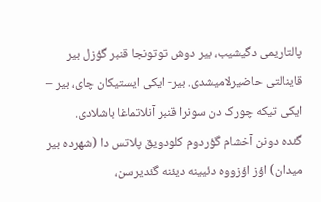پالتاریمی دگیشیب، بیر دوش توتونجا قنبر گؤزل بیر قاینالتی حاضیرلامیشدی. بیر- ایکی ایستیکان چای، بیر – ایکی تیکه چورک دن سونرا قنبر آنلاتماغا باشلادی.
گئده دونن آخشام گؤردوم کلودویق پلاتس دا (شهرده بیر میدان) اؤز اؤزووه دئیینه دیئنه گئدیرسن،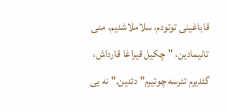قاباغینی توتودم، سلاملاشدیم، منی تانیمادین، "چکیل قیراغا قارداش، گئدیرم تئرسه چوئیرم" دئدین." نه یی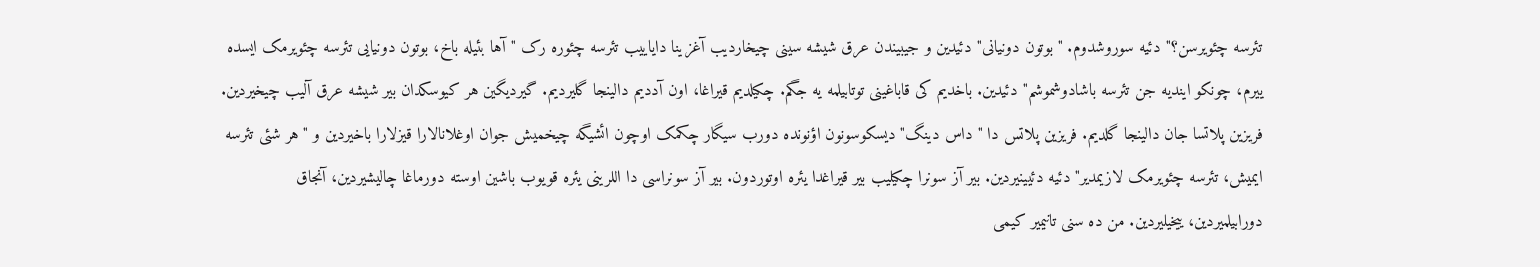تئرسه چئویرسن؟" دئیه سوروشدوم. "بوتون دونیانی" دئیدین و جیبیندن عرق شیشه سینی چیخاردیب آغزینا دایاییب تئرسه چئوره رک "آها بئیله باخ، بوتون دونیایی تئرسه چئویرمک ایسده ییرم، چونکو ایندیه جن تئرسه باشادوشموشم" دئیدین. باخدیم کی قاباغینی توتابیلمه یه جگم. چکیلدیم قیراغا، اون آددیم دالینجا گلیردیم. گیردیگین هر کیوسکدان بیر شیشه عرق آلیب چیخیردین. فریزین پلاتسا جان دالینجا گلدیم. فریزین پلاتس دا "داس دینگ" دیسکوسونون اؤنونده دورب سیگار چکمک اوچون ائشیگه چیخمیش جوان اوغلانالارا قیزلارا باخیردین و "هر شئی تئرسه ایمیش، تئرسه چئویرمک لازیمدیر" دئیه دئیینیردین. بیر آز سونرا چکیلیب بیر قیراغدا یئره اوتوردون. بیر آز سونراسی دا اللرینی یئره قویوب باشین اوسته دورماغا چالیشیردین، آنجاق دورابیلمیردین، ییخیلیردین. من ده سنی تانیمیر کیمی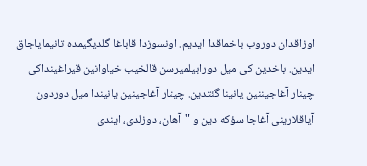اوزاقدان دوروب باخماقدا ایدیم. اونسوزدا قاباغا گلدیگیمده تانیمایاجاق ایدین. باخدین کی میل دورابیلمیرسن قالخیب خیاوانین قیراغینداکی چینار آغاجیننین یانینا گئتدین. چینار آغاجینین یانیندا میل دوردون آیاقلارینی آغاجا سؤکه دین و "آهان، دوزلدی، ایندی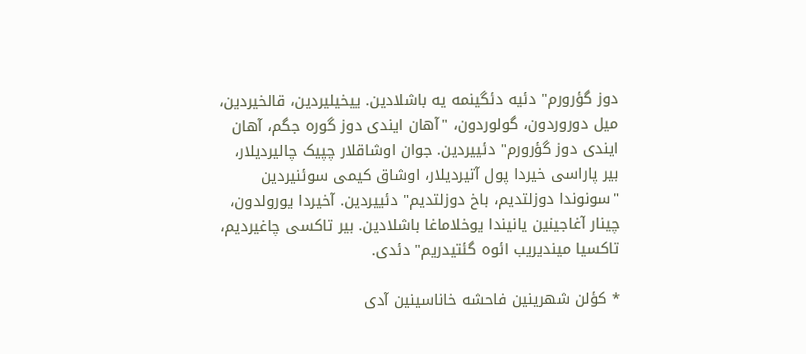دوز گؤرورم" دئیه دئگینمه یه باشلادین. ییخیلیردین، قالخیردین، میل دوروردون، گولوردون، "آهان ایندی دوز گوره جگم، آهان ایندی دوز گؤرورم" دئییردین. جوان اوشاقلار چپیک چالیردیلار، بیر پاراسی خیردا پول آتیردیلار، اوشاق کیمی سوئنیردین "سونوندا دوزلتدیم، باخ دوزلتدیم" دئییردین. آخیردا یورولدون، چینار آغاجینین یانیندا یوخلاماغا باشلادین. بیر تاکسی چاغیردیم، تاکسیا میندیریب ائوه گئتیدریم" دئدی.

* کؤلن شهرینین فاحشه خاناسینین آدی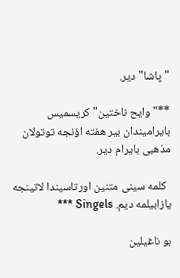"پاشا" دیر.

**" وایح ناختین" کریسمیس بایرامیندان بیر هفته اؤنجه توتولان مذهبی بایرام دیر.

  کلمه سینی متنین اورتاسیندا لاتینجه یازابیلمه دیم. Singels ***

بو ناغیلین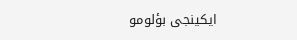ایکینجی بؤلومو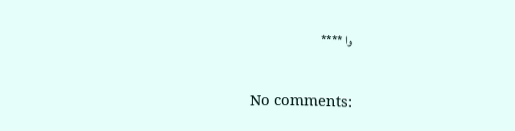وا ****


No comments: